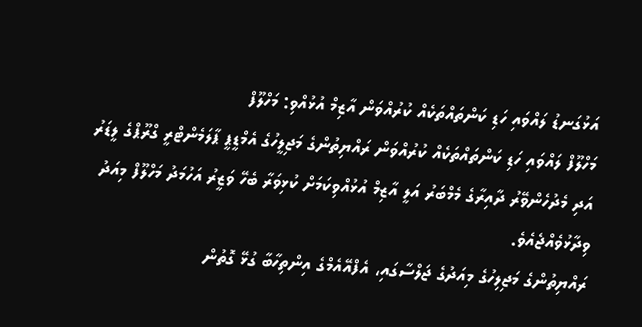އަޅުގަނޑު ލައްވައި ހަޑި ކަންތައްތަކެއް ކުރުއްވަން އާޒިމް އުޅުއްވި: މަހްލޫފް
މަހްލޫފް ލައްވައި ހަޑި ކަންތައްތަކެއް ކުރުއްވަން ރައްޔިތުންގެ މަޖިލީހުގެ އެމްޑީޕީ ޕާލަމެންޓްރީ ގްރޫޕްގެ ލީޑަރު އަދި މެދުހެންވޭރު ދާއިރާގެ މެމްބަރު އަލީ އާޒިމް އުޅުއްވިކަމަށް ކުޅިވަރާ ބެހޭ ވަޒީރު އަހުމަދު މަހްލޫފް މިއަދު ވިދާޅުވެއްޖެއެވެ.
ރައްޔިތުންގެ މަޖިލިހުގެ މިއަދުގެ ޖަލްސާގައި، އެފްއޭއެމްގެ އިންތިހާބާ ގުޅޭ ގޮތުން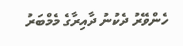ހެންވޭރު ދެކުނު ދާއިރާގެ މެމްބަރު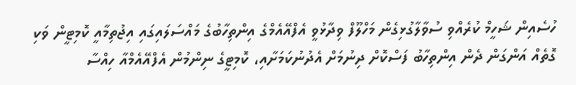ހުސެއިން ޝަހީމް ކުރެއްވި ސުވާލާގުޅިގެން މަހްލޫފް ވިދާޅުވީ އެފްއޭއެމްގެ އިންތިހާބުގެ މައްސަލައިގައި އިޖުތިމާއީ ކޮމިޓީން ވަކި ގޮތެއް އަންގަން ދެން އިންތިހާބު ފަސްކޮށް ދިނުމަށް އެދުނުކަމަށާއި، ކޮމިޓީގެ ނިންމުން އެފްއޭއެމްއާ ހިއްސާ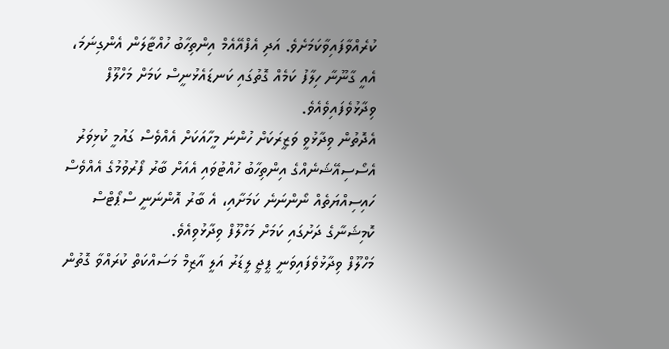ކުރެއްވާފައިވާކަމަށެވެ. އަދި އެފްއޭއެމް އިންތިހާބު ހުއްޓާލަން އެންގިނަމަ، އެއީ ގާނޫނާ ހިލާފު ކަމެއް ގޮތުގައި ކަނޑައެޅުނީސް ކަމަށް މަހްލޫފް ވިދާޅުވެފައިވެއެވެ.
އެދޮތުން ވިދާޅުވީ ވަޒީރަކަށް ހުންނަ މީހާއަކަށް އެއްވެސް ގައުމީ ކުޅިވަރު އެސޯސިއޭޝަނެއްގެ އިންތިހާބު ހުއްޓުވައި އެއަށް ބާރު ފޯރުވުމުގެ އެއްވެސް ހައިސިއްޔަތެއް ނޯންނަނެ ކަމަށާއި، އެ ބާރު އޮންނަނީ ސްޕޯޓްސް ކޮމިޝަނާގެ ދަށުގައި ކަމަށް މަހްލޫފް ވިދާޅުވިއެވެ.
މަހްލޫފް ވިދާޅުވެފައިވަނީ ޕީޖީ ލީޑަރު އަލީ އާޒިމް މަސައްކަތް ކުރައްވާ ގޮތުން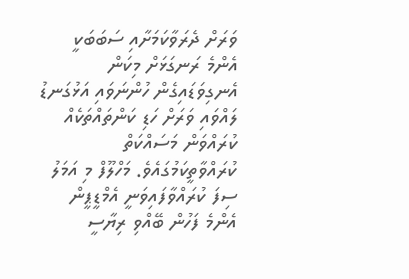ވަރަށް ދެރަވާކަމަށާއި ސަބަބަކީ އެންމެ ރަނގަޅަށް މިކަން އެނގިވަޑައިގެން ހުންނަވައި އަޅުގަނޑު ލައްވައި ވަރަށް ހަޑި ކަންތައްތަކެއް ކުރައްވަން މަސައްކަތް ކުރައްވާތީކަމުގައެވެ. މަހްލޫފް މި އަމަލު ސިފަ ކުރައްވާފައިވަނީ އެމްޑީޕީން އެންމެ ފަހުން ބޭއްވި ރިޔާސީ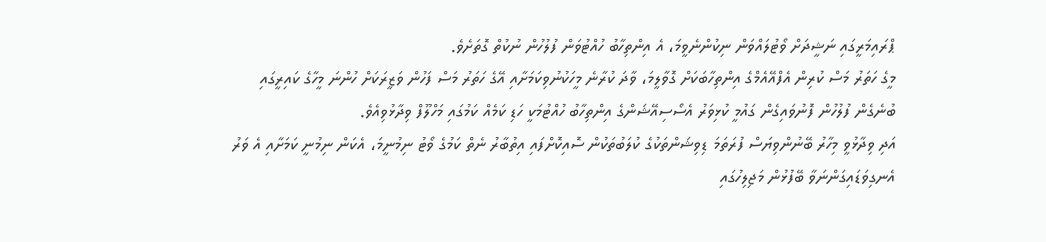ޕްރައިމަރީގައި ނަޝީދަށް ވޯޓުލައްވަން ނިކުންނެވީމަ، އެ އިންތިހާބު ހުއްޓުވަން ފުލުހުން ނުކުތް ގޮތަށެވެ.
މީގެ ހަތަރު މަސް ކުރިން އެފްއޭއެމްގެ އިންތިހާބަކަށް ގޮވާލީމަ، ވާދަ ކުރާނެ މީހަކުނުވިކަމަށާއި އޭގެ ހަތަރު މަސް ފަހުން ވަޒީރަކަށް ހުންނަ މީހާގެ ކައިރީގައި ބުނެގެން ފުލުހުން ފޮނުވައިގެން ގައުމީ ކުޅިވަރު އެސޯސިއޭޝަންގެ އިންތިހާބު ހުއްޓުމަކީ ހަޑި ކަމެއް ކަމުގައި މަހްލޫފް ވިދާޅުވިއެވެ.
އަދި ވިދާޅުވީ މިހާރު ބޭނުންވިޔަސް ފުރަތަމަ ޑިވިޝަންތަކުގެ ކުލަބުތަކުން ސޮއިކޮށްފައި އިތުބާރު ނެތް ކަމުގެ ވޯޓު ނިމުނީމަ، އެކަން ނިމުނީ ކަމަށާއި އެ ވަރު އެނގިވަޑައިގަންނަވާ ބޭފުޅުން މަޖިލިހުގައި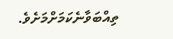ތިއްބަވާނެކަމަށްމަށެވެ.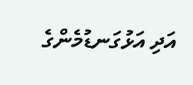އަދި އަޅުގަނޑުމެންގެ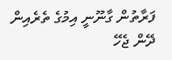ފަރާތުން ގާނޫނީ އިމުގެ ތެރެއިން ދޭން ޖެހޭ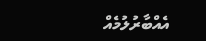އެއްބާރުލުމެއް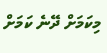މިކަމަށް ދޭނެ ކަމަށް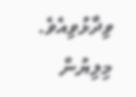ވިދާޅުވިއެވެ.
މިލިޔުން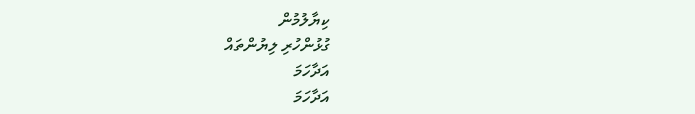ކިޔާލުމުން
ގުޅުންހުރި ލިޔުންތައް
އަދާހަމަ
އަދާހަމަ